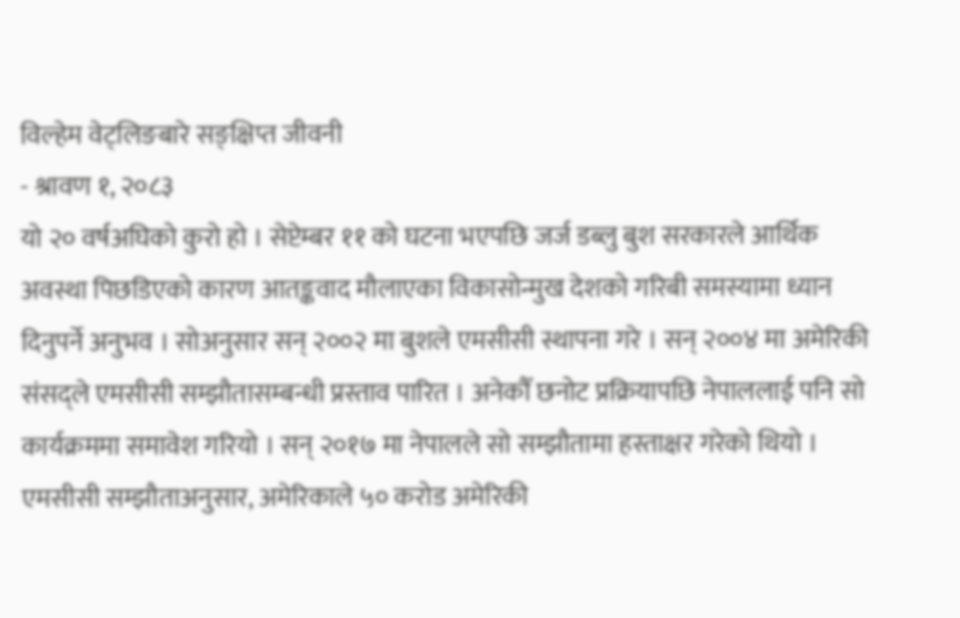विल्हेम वेट्लिङबारे सङ्क्षिप्त जीवनी
- श्रावण १, २०८३
यो २० वर्षअघिको कुरो हो । सेप्टेम्बर ११ को घटना भएपछि जर्ज डब्लु बुश सरकारले आर्थिक अवस्था पिछडिएको कारण आतङ्कवाद मौलाएका विकासोन्मुख देशको गरिबी समस्यामा ध्यान दिनुपर्ने अनुभव । सोअनुसार सन् २००२ मा बुशले एमसीसी स्थापना गरे । सन् २००४ मा अमेरिकी संसद्ले एमसीसी सम्झौतासम्बन्धी प्रस्ताव पारित । अनेकौँ छनोट प्रक्रियापछि नेपाललाई पनि सो कार्यक्रममा समावेश गरियो । सन् २०१७ मा नेपालले सो सम्झौतामा हस्ताक्षर गरेको थियो । एमसीसी सम्झौताअनुसार, अमेरिकाले ५० करोड अमेरिकी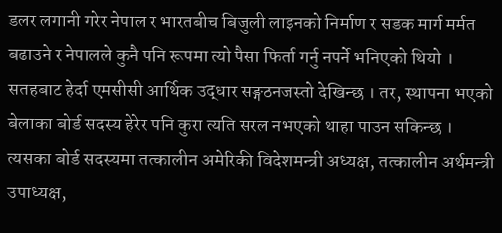डलर लगानी गरेर नेपाल र भारतबीच बिजुली लाइनको निर्माण र सडक मार्ग मर्मत बढाउने र नेपालले कुनै पनि रूपमा त्यो पैसा फिर्ता गर्नु नपर्ने भनिएको थियो ।
सतहबाट हेर्दा एमसीसी आर्थिक उद्धार सङ्गठनजस्तो देखिन्छ । तर, स्थापना भएको बेलाका बोर्ड सदस्य हेरेर पनि कुरा त्यति सरल नभएको थाहा पाउन सकिन्छ । त्यसका बोर्ड सदस्यमा तत्कालीन अमेरिकी विदेशमन्त्री अध्यक्ष, तत्कालीन अर्थमन्त्री उपाध्यक्ष,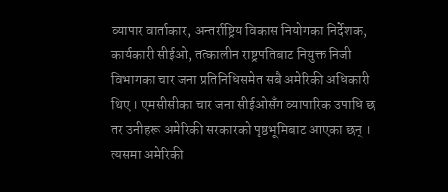व्यापार वार्ताकार, अन्तर्राष्ट्रिय विकास नियोगका निर्देशक, कार्यकारी सीईओ, तत्कालीन राष्ट्रपतिबाट नियुक्त निजी विभागका चार जना प्रतिनिधिसमेत सबै अमेरिकी अधिकारी थिए । एमसीसीका चार जना सीईओसँग व्यापारिक उपाधि छ तर उनीहरू अमेरिकी सरकारको पृष्ठभूमिबाट आएका छन् । त्यसमा अमेरिकी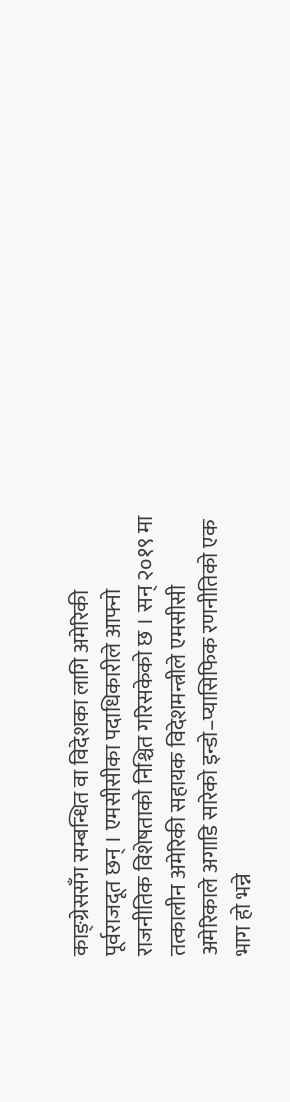काङ्ग्रेससँग सम्बन्धित वा विदेशका लागि अमेरिकी पूर्वराजदूत छन् । एमसीसीका पदाधिकारीले आफ्नो राजनीतिक विशेषताको निश्चित गरिसकेको छ । सन् २०१९ मा तत्कालीन अमेरिकी सहायक विदेशमन्त्रीले एमसीसी अमेरिकाले अगाडि सारेको इन्डो–प्यासिफिक रणनीतिको एक भाग हो भन्ने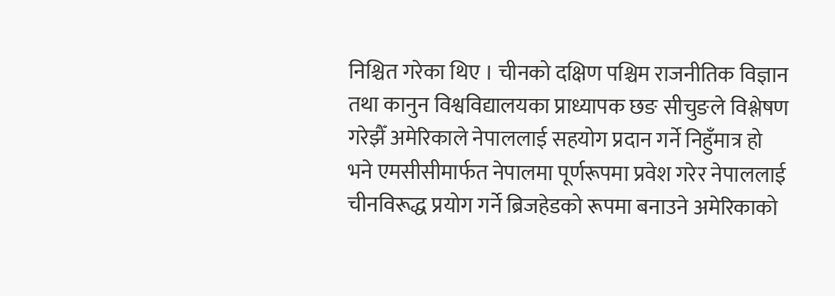निश्चित गरेका थिए । चीनको दक्षिण पश्चिम राजनीतिक विज्ञान तथा कानुन विश्वविद्यालयका प्राध्यापक छङ सीचुङले विश्लेषण गरेझैँ अमेरिकाले नेपाललाई सहयोग प्रदान गर्ने निहुँमात्र हो भने एमसीसीमार्फत नेपालमा पूर्णरूपमा प्रवेश गरेर नेपाललाई चीनविरूद्ध प्रयोग गर्ने ब्रिजहेडको रूपमा बनाउने अमेरिकाको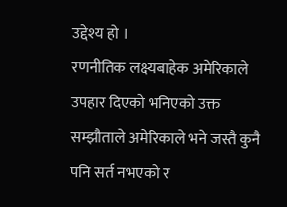उद्देश्य हो ।
रणनीतिक लक्ष्यबाहेक अमेरिकाले उपहार दिएको भनिएको उक्त सम्झौताले अमेरिकाले भने जस्तै कुनै पनि सर्त नभएको र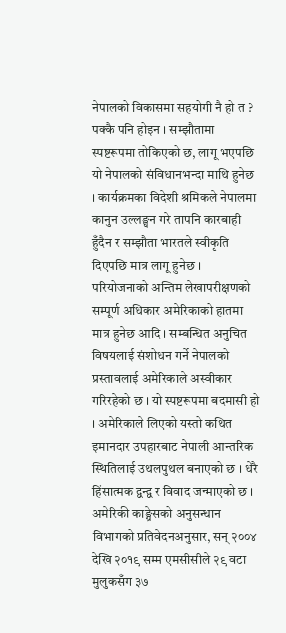नेपालको विकासमा सहयोगी नै हो त ? पक्कै पनि होइन । सम्झौतामा स्पष्टरूपमा तोकिएको छ, लागू भएपछि यो नेपालको संविधानभन्दा माथि हुनेछ । कार्यक्रमका विदेशी श्रमिकले नेपालमा कानुन उल्लङ्घन गरे तापनि कारबाही हुँदैन र सम्झौता भारतले स्वीकृति दिएपछि मात्र लागू हुनेछ । परियोजनाको अन्तिम लेखापरीक्षणको सम्पूर्ण अधिकार अमेरिकाको हातमा मात्र हुनेछ आदि । सम्बन्धित अनुचित विषयलाई संशोधन गर्ने नेपालको प्रस्तावलाई अमेरिकाले अस्वीकार गरिरहेको छ । यो स्पष्टरूपमा बदमासी हो । अमेरिकाले लिएको यस्तो कथित इमानदार उपहारबाट नेपाली आन्तरिक स्थितिलाई उथलपुथल बनाएको छ । धेरै हिंसात्मक द्वन्द्व र विवाद जन्माएको छ ।
अमेरिकी काङ्ग्रेसको अनुसन्धान विभागको प्रतिवेदनअनुसार, सन् २००४ देखि २०१९ सम्म एमसीसीले २९ वटा मुलुकसँग ३७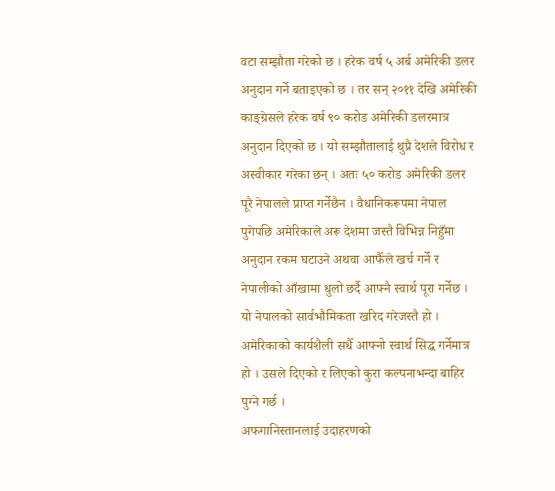वटा सम्झौता गरेको छ । हरेक वर्ष ५ अर्ब अमेरिकी डलर अनुदान गर्ने बताइएको छ । तर सन् २०११ देखि अमेरिकी काङ्ग्रेसले हरेक वर्ष ९० करोड अमेरिकी डलरमात्र अनुदान दिएको छ । यो सम्झौतालाई थुप्रै देशले विरोध र अस्वीकार गरेका छन् । अतः ५० करोड अमेरिकी डलर पूरै नेपालले प्राप्त गर्नेछैन । वैधानिकरूपमा नेपाल पुगेपछि अमेरिकाले अरू देशमा जस्तै विभिन्न निहुँमा अनुदान रकम घटाउने अथवा आफैँले खर्च गर्ने र नेपालीको आँखामा धुलो छर्दै आफ्नै स्वार्थ पूरा गर्नेछ । यो नेपालको सार्वभौमिकता खरिद गरेजस्तै हो । अमेरिकाको कार्यशैली सधैँ आफ्नो स्वार्थ सिद्ध गर्नेमात्र हो । उसले दिएको र लिएको कुरा कल्पनाभन्दा बाहिर पुग्ने गर्छ ।
अफगानिस्तानलाई उदाहरणको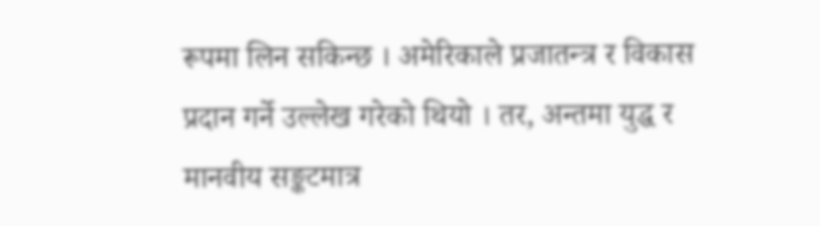रूपमा लिन सकिन्छ । अमेरिकाले प्रजातन्त्र र विकास प्रदान गर्ने उल्लेख गरेको थियो । तर, अन्तमा युद्ध र मानवीय सङ्कटमात्र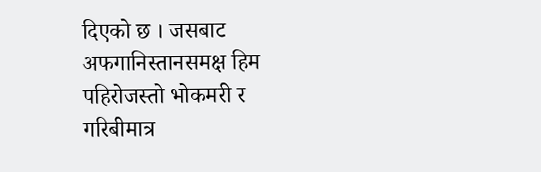दिएको छ । जसबाट अफगानिस्तानसमक्ष हिम पहिरोजस्तो भोकमरी र गरिबीमात्र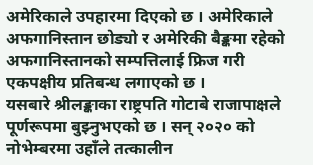अमेरिकाले उपहारमा दिएको छ । अमेरिकाले अफगानिस्तान छोड्यो र अमेरिकी बैङ्कमा रहेको अफगानिस्तानको सम्पत्तिलाई फ्रिज गरी एकपक्षीय प्रतिबन्ध लगाएको छ ।
यसबारे श्रीलङ्काका राष्ट्रपति गोटाबे राजापाक्षले पूर्णरूपमा बुझ्नुभएको छ । सन् २०२० को नोभेम्बरमा उहाँले तत्कालीन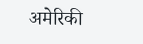अमेरिकी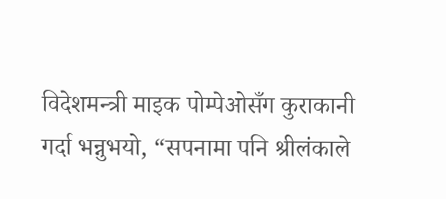विदेशमन्त्री माइक पोम्पेओसँग कुराकानी गर्दा भन्नुभयो, “सपनामा पनि श्रीलंकाले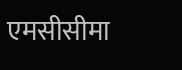एमसीसीमा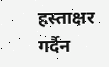हस्ताक्षर गर्दैन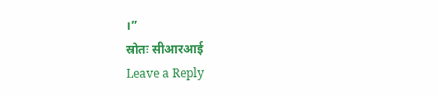।”
स्रोतः सीआरआई
Leave a Reply